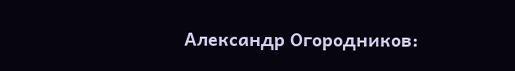Александр Огородников: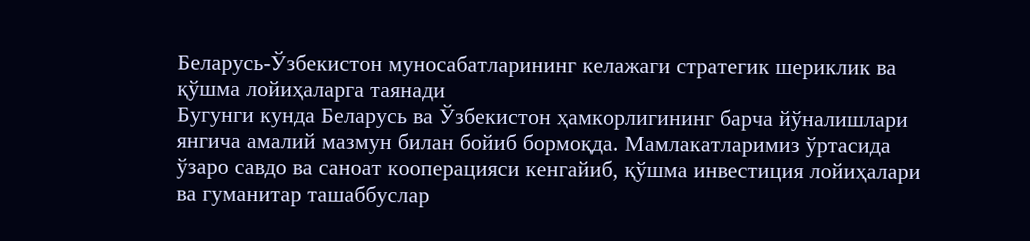Беларусь-Ўзбекистон муносабатларининг келажаги стратегик шериклик ва қўшма лойиҳаларга таянади
Бугунги кунда Беларусь ва Ўзбекистон ҳамкорлигининг барча йўналишлари янгича амалий мазмун билан бойиб бормоқда. Мамлакатларимиз ўртасида ўзаро савдо ва саноат кооперацияси кенгайиб, қўшма инвестиция лойиҳалари ва гуманитар ташаббуслар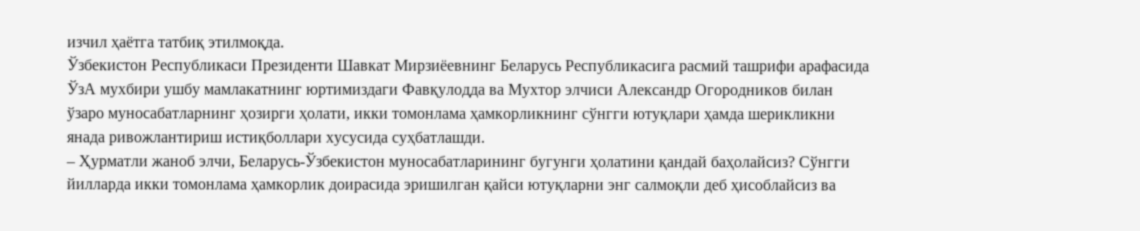изчил ҳаётга татбиқ этилмоқда.
Ўзбекистон Республикаси Президенти Шавкат Мирзиёевнинг Беларусь Республикасига расмий ташрифи арафасида ЎзА мухбири ушбу мамлакатнинг юртимиздаги Фавқулодда ва Мухтор элчиси Александр Огородников билан ўзаро муносабатларнинг ҳозирги ҳолати, икки томонлама ҳамкорликнинг сўнгги ютуқлари ҳамда шерикликни янада ривожлантириш истиқболлари хусусида суҳбатлашди.
– Ҳурматли жаноб элчи, Беларусь-Ўзбекистон муносабатларининг бугунги ҳолатини қандай баҳолайсиз? Сўнгги йилларда икки томонлама ҳамкорлик доирасида эришилган қайси ютуқларни энг салмоқли деб ҳисоблайсиз ва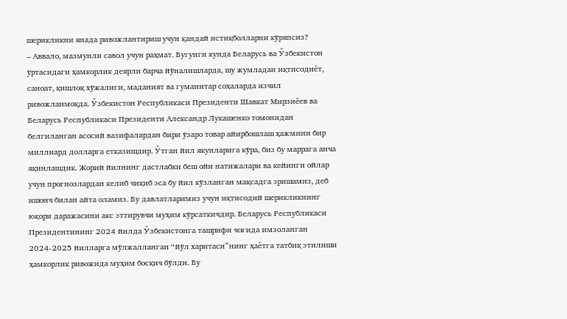шерикликни янада ривожлантириш учун қандай истиқболларни кўряпсиз?
– Аввало, мазмунли савол учун раҳмат. Бугунги кунда Беларусь ва Ўзбекистон ўртасидаги ҳамкорлик деярли барча йўналишларда, шу жумладан иқтисодиёт, саноат, қишлоқ хўжалиги, маданият ва гуманитар соҳаларда изчил ривожланмоқда. Ўзбекистон Республикаси Президенти Шавкат Мирзиёев ва Беларусь Республикаси Президенти Александр Лукашенко томонидан белгиланган асосий вазифалардан бири ўзаро товар айирбошлаш ҳажмини бир миллиард долларга етказишдир. Ўтган йил якунларига кўра, биз бу маррага анча яқинлашдик. Жорий йилнинг дастлабки беш ойи натижалари ва кейинги ойлар учун прогнозлардан келиб чиқиб эса бу йил кўзланган мақсадга эришамиз, деб ишонч билан айта оламиз. Бу давлатларимиз учун иқтисодий шерикликнинг юқори даражасини акс эттирувчи муҳим кўрсаткичдир. Беларусь Республикаси Президентининг 2024 йилда Ўзбекистонга ташрифи чоғида имзоланган 2024-2025 йилларга мўлжалланган “йўл харитаси”нинг ҳаётга татбиқ этилиши ҳамкорлик ривожида муҳим босқич бўлди. Бу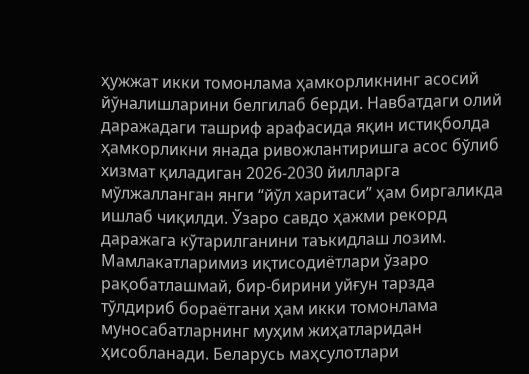ҳужжат икки томонлама ҳамкорликнинг асосий йўналишларини белгилаб берди. Навбатдаги олий даражадаги ташриф арафасида яқин истиқболда ҳамкорликни янада ривожлантиришга асос бўлиб хизмат қиладиган 2026-2030 йилларга мўлжалланган янги “йўл харитаси” ҳам биргаликда ишлаб чиқилди. Ўзаро савдо ҳажми рекорд даражага кўтарилганини таъкидлаш лозим. Мамлакатларимиз иқтисодиётлари ўзаро рақобатлашмай, бир-бирини уйғун тарзда тўлдириб бораётгани ҳам икки томонлама муносабатларнинг муҳим жиҳатларидан ҳисобланади. Беларусь маҳсулотлари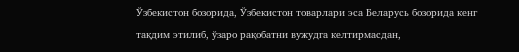Ўзбекистон бозорида, Ўзбекистон товарлари эса Беларусь бозорида кенг тақдим этилиб, ўзаро рақобатни вужудга келтирмасдан,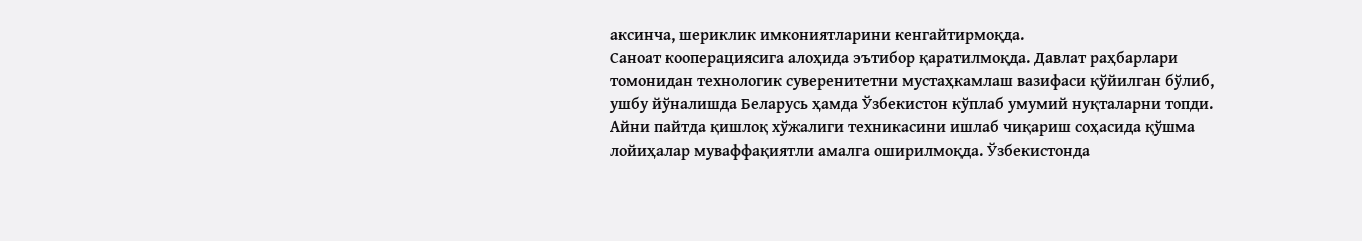аксинча, шериклик имкониятларини кенгайтирмоқда.
Саноат кооперациясига алоҳида эътибор қаратилмоқда. Давлат раҳбарлари томонидан технологик суверенитетни мустаҳкамлаш вазифаси қўйилган бўлиб, ушбу йўналишда Беларусь ҳамда Ўзбекистон кўплаб умумий нуқталарни топди. Айни пайтда қишлоқ хўжалиги техникасини ишлаб чиқариш соҳасида қўшма лойиҳалар муваффақиятли амалга оширилмоқда. Ўзбекистонда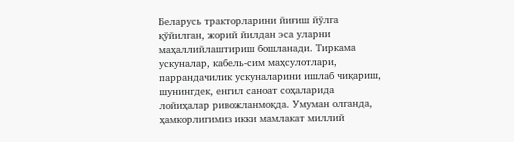Беларусь тракторларини йиғиш йўлга қўйилган, жорий йилдан эса уларни маҳаллийлаштириш бошланади. Тиркама ускуналар, кабель-сим маҳсулотлари, паррандачилик ускуналарини ишлаб чиқариш, шунингдек, енгил саноат соҳаларида лойиҳалар ривожланмоқда. Умуман олганда, ҳамкорлигимиз икки мамлакат миллий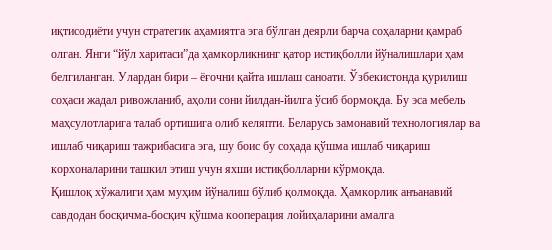иқтисодиёти учун стратегик аҳамиятга эга бўлган деярли барча соҳаларни қамраб олган. Янги “йўл харитаси”да ҳамкорликнинг қатор истиқболли йўналишлари ҳам белгиланган. Улардан бири – ёғочни қайта ишлаш саноати. Ўзбекистонда қурилиш соҳаси жадал ривожланиб, аҳоли сони йилдан-йилга ўсиб бормоқда. Бу эса мебель маҳсулотларига талаб ортишига олиб келяпти. Беларусь замонавий технологиялар ва ишлаб чиқариш тажрибасига эга, шу боис бу соҳада қўшма ишлаб чиқариш корхоналарини ташкил этиш учун яхши истиқболларни кўрмоқда.
Қишлоқ хўжалиги ҳам муҳим йўналиш бўлиб қолмоқда. Ҳамкорлик анъанавий савдодан босқичма-босқич қўшма кооперация лойиҳаларини амалга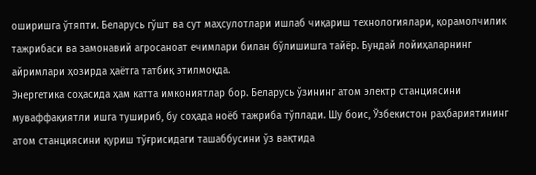оширишга ўтяпти. Беларусь гўшт ва сут маҳсулотлари ишлаб чиқариш технологиялари, қорамолчилик тажрибаси ва замонавий агросаноат ечимлари билан бўлишишга тайёр. Бундай лойиҳаларнинг айримлари ҳозирда ҳаётга татбиқ этилмоқда.
Энергетика соҳасида ҳам катта имкониятлар бор. Беларусь ўзининг атом электр станциясини муваффақиятли ишга тушириб, бу соҳада ноёб тажриба тўплади. Шу боис, Ўзбекистон раҳбариятининг атом станциясини қуриш тўғрисидаги ташаббусини ўз вақтида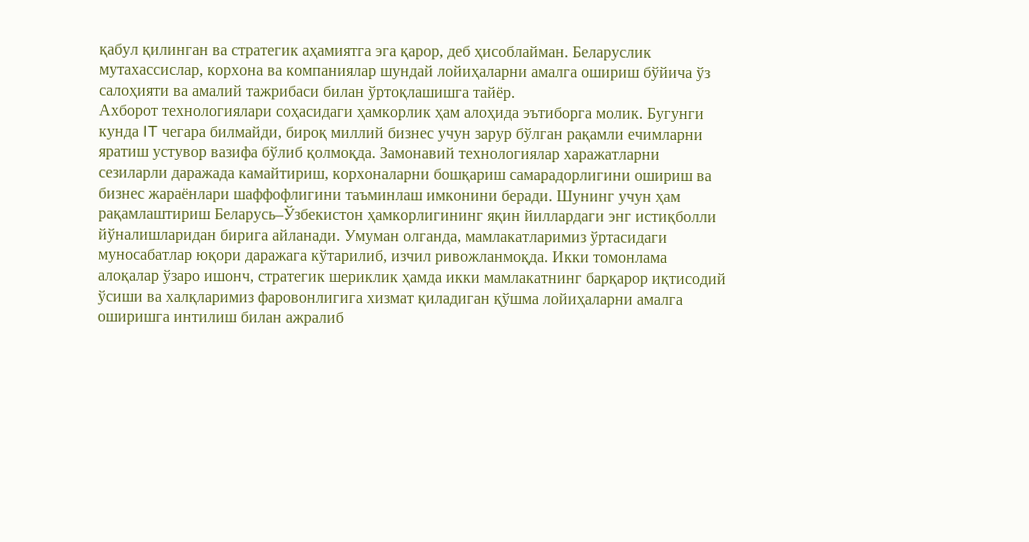қабул қилинган ва стратегик аҳамиятга эга қарор, деб ҳисоблайман. Беларуслик мутахассислар, корхона ва компаниялар шундай лойиҳаларни амалга ошириш бўйича ўз салоҳияти ва амалий тажрибаси билан ўртоқлашишга тайёр.
Ахборот технологиялари соҳасидаги ҳамкорлик ҳам алоҳида эътиборга молик. Бугунги кунда IT чегара билмайди, бироқ миллий бизнес учун зарур бўлган рақамли ечимларни яратиш устувор вазифа бўлиб қолмоқда. Замонавий технологиялар харажатларни сезиларли даражада камайтириш, корхоналарни бошқариш самарадорлигини ошириш ва бизнес жараёнлари шаффофлигини таъминлаш имконини беради. Шунинг учун ҳам рақамлаштириш Беларусь–Ўзбекистон ҳамкорлигининг яқин йиллардаги энг истиқболли йўналишларидан бирига айланади. Умуман олганда, мамлакатларимиз ўртасидаги муносабатлар юқори даражага кўтарилиб, изчил ривожланмоқда. Икки томонлама алоқалар ўзаро ишонч, стратегик шериклик ҳамда икки мамлакатнинг барқарор иқтисодий ўсиши ва халқларимиз фаровонлигига хизмат қиладиган қўшма лойиҳаларни амалга оширишга интилиш билан ажралиб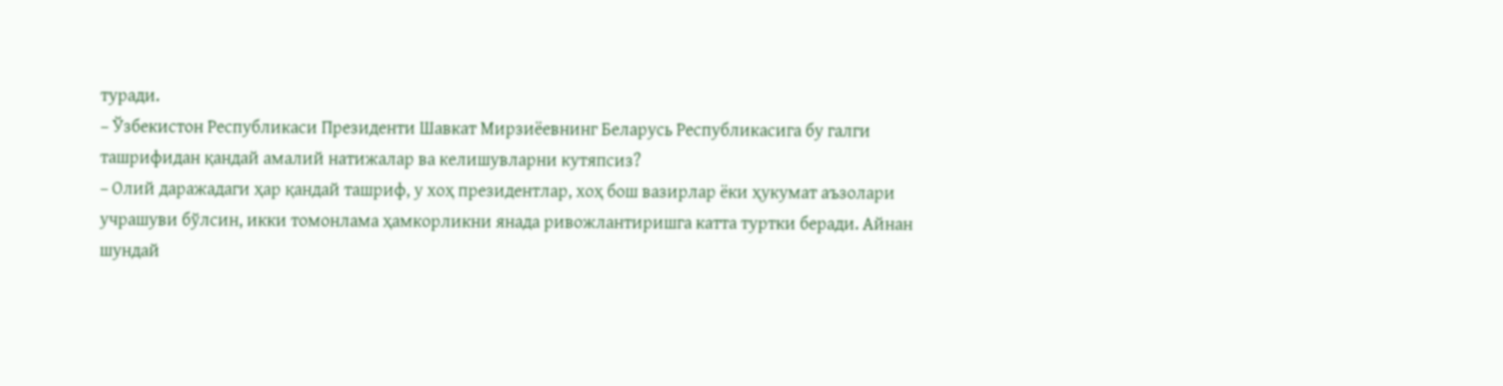туради.
– Ўзбекистон Республикаси Президенти Шавкат Мирзиёевнинг Беларусь Республикасига бу галги ташрифидан қандай амалий натижалар ва келишувларни кутяпсиз?
– Олий даражадаги ҳар қандай ташриф, у хоҳ президентлар, хоҳ бош вазирлар ёки ҳукумат аъзолари учрашуви бўлсин, икки томонлама ҳамкорликни янада ривожлантиришга катта туртки беради. Айнан шундай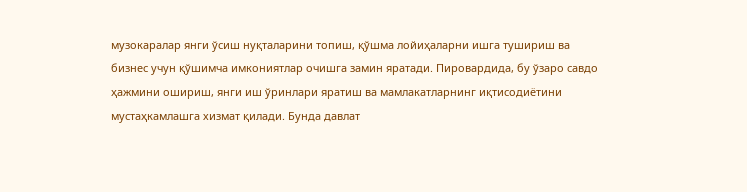музокаралар янги ўсиш нуқталарини топиш, қўшма лойиҳаларни ишга тушириш ва бизнес учун қўшимча имкониятлар очишга замин яратади. Пировардида, бу ўзаро савдо ҳажмини ошириш, янги иш ўринлари яратиш ва мамлакатларнинг иқтисодиётини мустаҳкамлашга хизмат қилади. Бунда давлат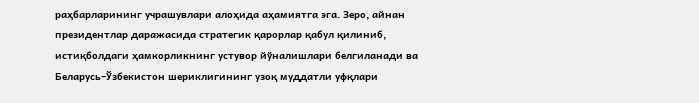раҳбарларининг учрашувлари алоҳида аҳамиятга эга. Зеро, айнан президентлар даражасида стратегик қарорлар қабул қилиниб, истиқболдаги ҳамкорликнинг устувор йўналишлари белгиланади ва Беларусь–Ўзбекистон шериклигининг узоқ муддатли уфқлари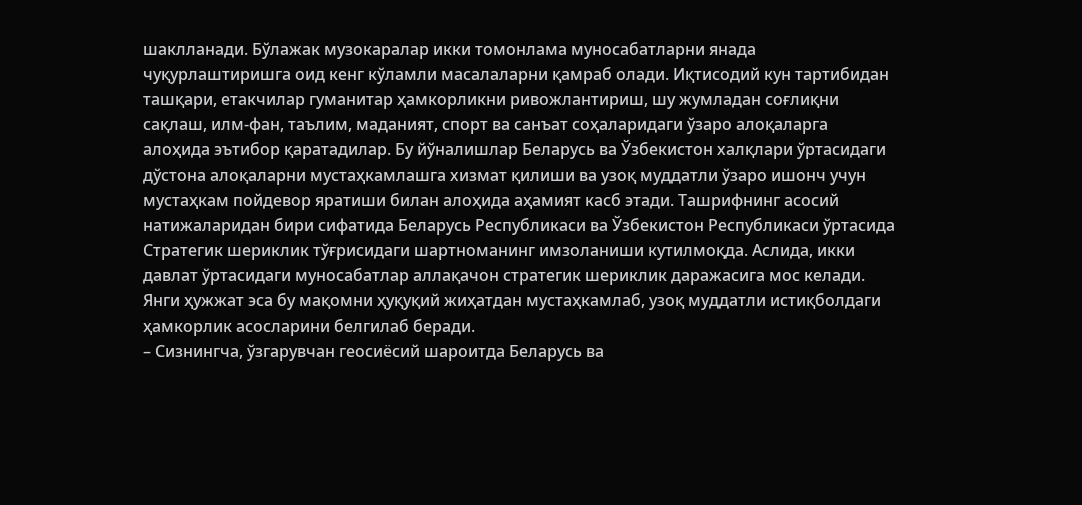шаклланади. Бўлажак музокаралар икки томонлама муносабатларни янада чуқурлаштиришга оид кенг кўламли масалаларни қамраб олади. Иқтисодий кун тартибидан ташқари, етакчилар гуманитар ҳамкорликни ривожлантириш, шу жумладан соғлиқни сақлаш, илм-фан, таълим, маданият, спорт ва санъат соҳаларидаги ўзаро алоқаларга алоҳида эътибор қаратадилар. Бу йўналишлар Беларусь ва Ўзбекистон халқлари ўртасидаги дўстона алоқаларни мустаҳкамлашга хизмат қилиши ва узоқ муддатли ўзаро ишонч учун мустаҳкам пойдевор яратиши билан алоҳида аҳамият касб этади. Ташрифнинг асосий натижаларидан бири сифатида Беларусь Республикаси ва Ўзбекистон Республикаси ўртасида Стратегик шериклик тўғрисидаги шартноманинг имзоланиши кутилмоқда. Аслида, икки давлат ўртасидаги муносабатлар аллақачон стратегик шериклик даражасига мос келади. Янги ҳужжат эса бу мақомни ҳуқуқий жиҳатдан мустаҳкамлаб, узоқ муддатли истиқболдаги ҳамкорлик асосларини белгилаб беради.
– Сизнингча, ўзгарувчан геосиёсий шароитда Беларусь ва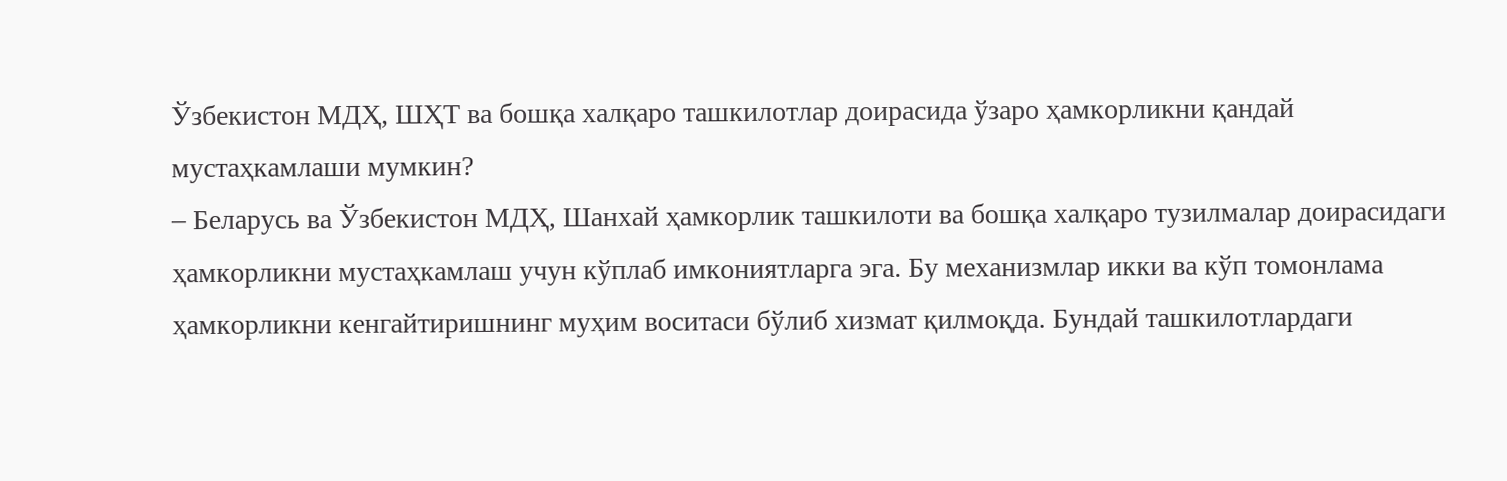Ўзбекистон МДҲ, ШҲТ ва бошқа халқаро ташкилотлар доирасида ўзаро ҳамкорликни қандай мустаҳкамлаши мумкин?
– Беларусь ва Ўзбекистон МДҲ, Шанхай ҳамкорлик ташкилоти ва бошқа халқаро тузилмалар доирасидаги ҳамкорликни мустаҳкамлаш учун кўплаб имкониятларга эга. Бу механизмлар икки ва кўп томонлама ҳамкорликни кенгайтиришнинг муҳим воситаси бўлиб хизмат қилмоқда. Бундай ташкилотлардаги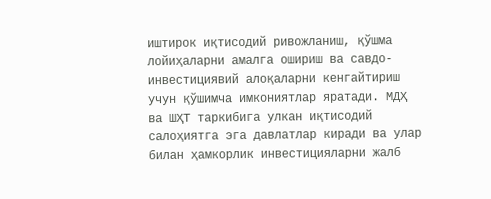иштирок иқтисодий ривожланиш, қўшма лойиҳаларни амалга ошириш ва савдо-инвестициявий алоқаларни кенгайтириш учун қўшимча имкониятлар яратади. МДҲ ва ШҲТ таркибига улкан иқтисодий салоҳиятга эга давлатлар киради ва улар билан ҳамкорлик инвестицияларни жалб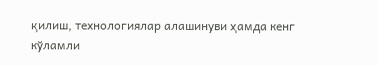қилиш, технологиялар алашинуви ҳамда кенг кўламли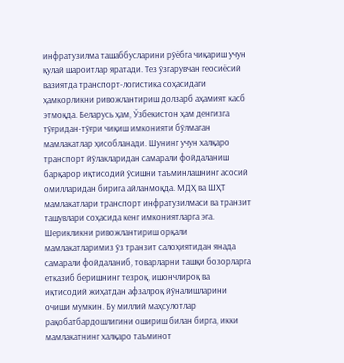инфратузилма ташаббусларини рўёбга чиқариш учун қулай шароитлар яратади. Тез ўзгарувчан геосиёсий вазиятда транспорт-логистика соҳасидаги ҳамкорликни ривожлантириш долзарб аҳамият касб этмоқда. Беларусь ҳам, Ўзбекистон ҳам денгизга тўғридан-тўғри чиқиш имконияти бўлмаган мамлакатлар ҳисобланади. Шунинг учун халқаро транспорт йўлакларидан самарали фойдаланиш барқарор иқтисодий ўсишни таъминлашнинг асосий омилларидан бирига айланмоқда. МДҲ ва ШҲТ мамлакатлари транспорт инфратузилмаси ва транзит ташувлари соҳасида кенг имкониятларга эга. Шерикликни ривожлантириш орқали мамлакатларимиз ўз транзит салоҳиятидан янада самарали фойдаланиб, товарларни ташқи бозорларга етказиб беришнинг тезроқ, ишончлироқ ва иқтисодий жиҳатдан афзалроқ йўналишларини очиши мумкин. Бу миллий маҳсулотлар рақобатбардошлигини ошириш билан бирга, икки мамлакатнинг халқаро таъминот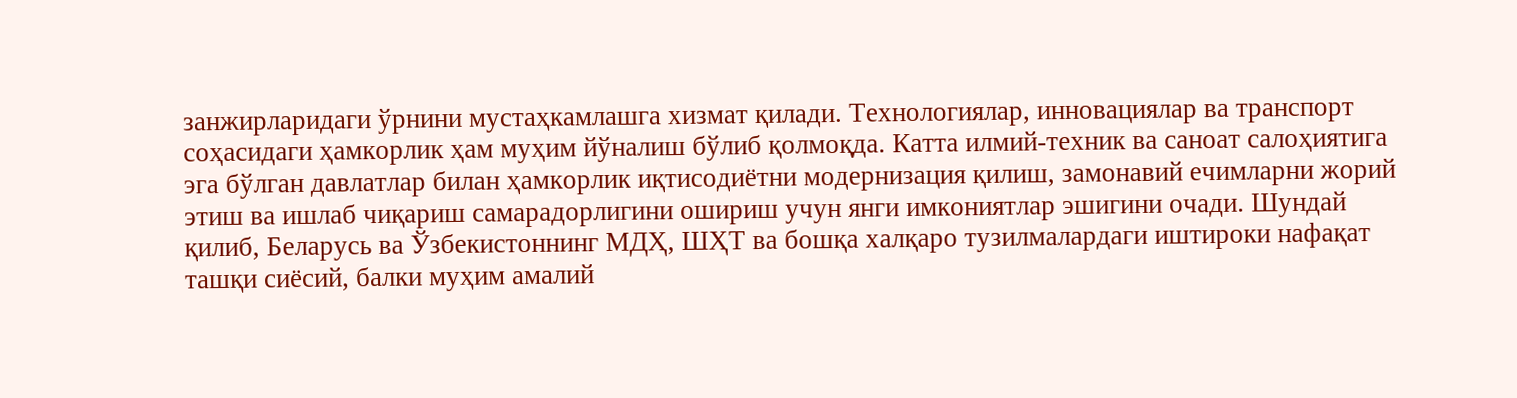занжирларидаги ўрнини мустаҳкамлашга хизмат қилади. Технологиялар, инновациялар ва транспорт соҳасидаги ҳамкорлик ҳам муҳим йўналиш бўлиб қолмоқда. Катта илмий-техник ва саноат салоҳиятига эга бўлган давлатлар билан ҳамкорлик иқтисодиётни модернизация қилиш, замонавий ечимларни жорий этиш ва ишлаб чиқариш самарадорлигини ошириш учун янги имкониятлар эшигини очади. Шундай қилиб, Беларусь ва Ўзбекистоннинг МДҲ, ШҲТ ва бошқа халқаро тузилмалардаги иштироки нафақат ташқи сиёсий, балки муҳим амалий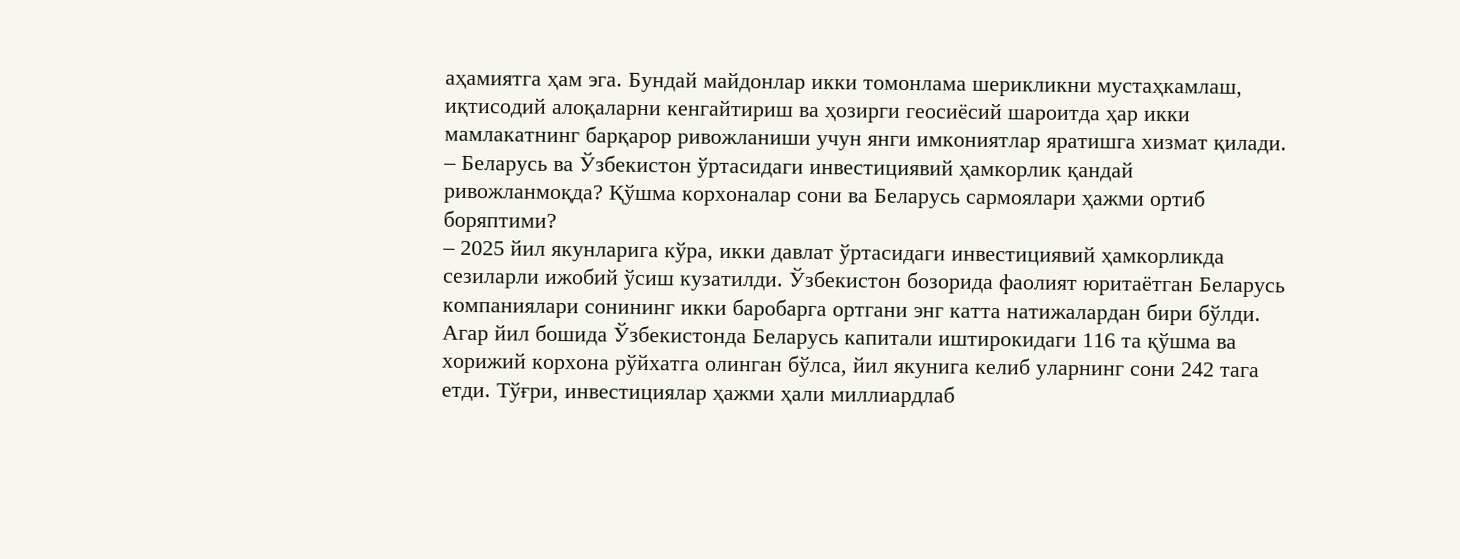аҳамиятга ҳам эга. Бундай майдонлар икки томонлама шерикликни мустаҳкамлаш, иқтисодий алоқаларни кенгайтириш ва ҳозирги геосиёсий шароитда ҳар икки мамлакатнинг барқарор ривожланиши учун янги имкониятлар яратишга хизмат қилади.
– Беларусь ва Ўзбекистон ўртасидаги инвестициявий ҳамкорлик қандай ривожланмоқда? Қўшма корхоналар сони ва Беларусь сармоялари ҳажми ортиб боряптими?
– 2025 йил якунларига кўра, икки давлат ўртасидаги инвестициявий ҳамкорликда сезиларли ижобий ўсиш кузатилди. Ўзбекистон бозорида фаолият юритаётган Беларусь компаниялари сонининг икки баробарга ортгани энг катта натижалардан бири бўлди. Агар йил бошида Ўзбекистонда Беларусь капитали иштирокидаги 116 та қўшма ва хорижий корхона рўйхатга олинган бўлса, йил якунига келиб уларнинг сони 242 тага етди. Тўғри, инвестициялар ҳажми ҳали миллиардлаб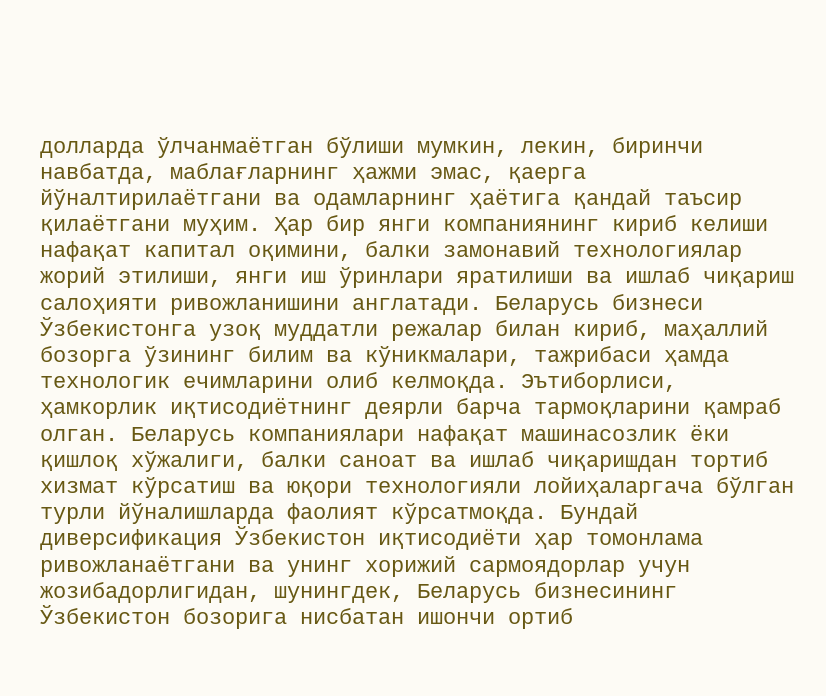долларда ўлчанмаётган бўлиши мумкин, лекин, биринчи навбатда, маблағларнинг ҳажми эмас, қаерга йўналтирилаётгани ва одамларнинг ҳаётига қандай таъсир қилаётгани муҳим. Ҳар бир янги компаниянинг кириб келиши нафақат капитал оқимини, балки замонавий технологиялар жорий этилиши, янги иш ўринлари яратилиши ва ишлаб чиқариш салоҳияти ривожланишини англатади. Беларусь бизнеси Ўзбекистонга узоқ муддатли режалар билан кириб, маҳаллий бозорга ўзининг билим ва кўникмалари, тажрибаси ҳамда технологик ечимларини олиб келмоқда. Эътиборлиси, ҳамкорлик иқтисодиётнинг деярли барча тармоқларини қамраб олган. Беларусь компаниялари нафақат машинасозлик ёки қишлоқ хўжалиги, балки саноат ва ишлаб чиқаришдан тортиб хизмат кўрсатиш ва юқори технологияли лойиҳаларгача бўлган турли йўналишларда фаолият кўрсатмоқда. Бундай диверсификация Ўзбекистон иқтисодиёти ҳар томонлама ривожланаётгани ва унинг хорижий сармоядорлар учун жозибадорлигидан, шунингдек, Беларусь бизнесининг Ўзбекистон бозорига нисбатан ишончи ортиб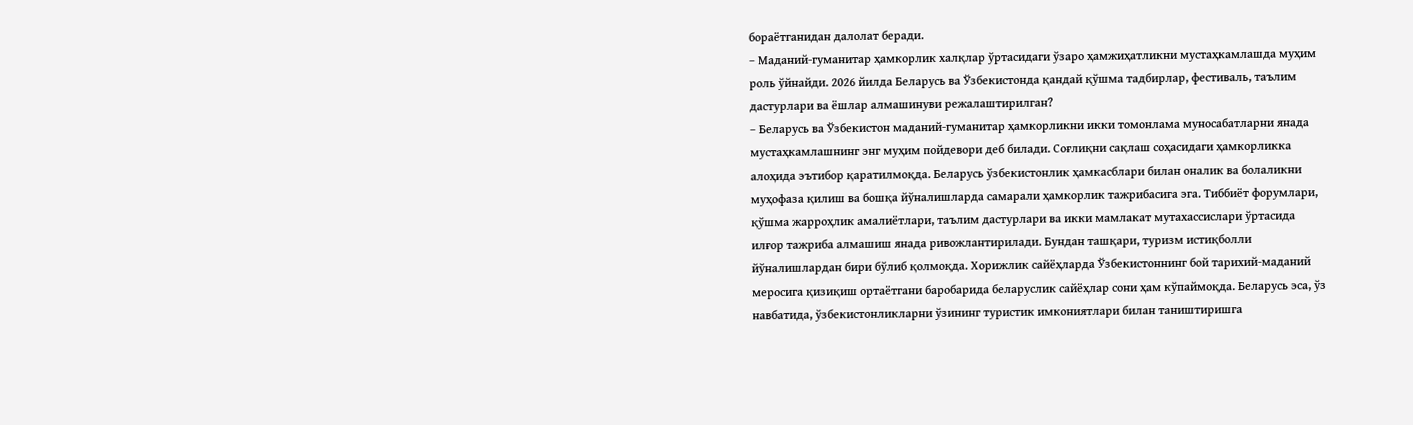бораётганидан далолат беради.
– Маданий-гуманитар ҳамкорлик халқлар ўртасидаги ўзаро ҳамжиҳатликни мустаҳкамлашда муҳим роль ўйнайди. 2026 йилда Беларусь ва Ўзбекистонда қандай қўшма тадбирлар, фестиваль, таълим дастурлари ва ёшлар алмашинуви режалаштирилган?
– Беларусь ва Ўзбекистон маданий-гуманитар ҳамкорликни икки томонлама муносабатларни янада мустаҳкамлашнинг энг муҳим пойдевори деб билади. Соғлиқни сақлаш соҳасидаги ҳамкорликка алоҳида эътибор қаратилмоқда. Беларусь ўзбекистонлик ҳамкасблари билан оналик ва болаликни муҳофаза қилиш ва бошқа йўналишларда самарали ҳамкорлик тажрибасига эга. Тиббиёт форумлари, қўшма жарроҳлик амалиётлари, таълим дастурлари ва икки мамлакат мутахассислари ўртасида илғор тажриба алмашиш янада ривожлантирилади. Бундан ташқари, туризм истиқболли йўналишлардан бири бўлиб қолмоқда. Хорижлик сайёҳларда Ўзбекистоннинг бой тарихий-маданий меросига қизиқиш ортаётгани баробарида беларуслик сайёҳлар сони ҳам кўпаймоқда. Беларусь эса, ўз навбатида, ўзбекистонликларни ўзининг туристик имкониятлари билан таништиришга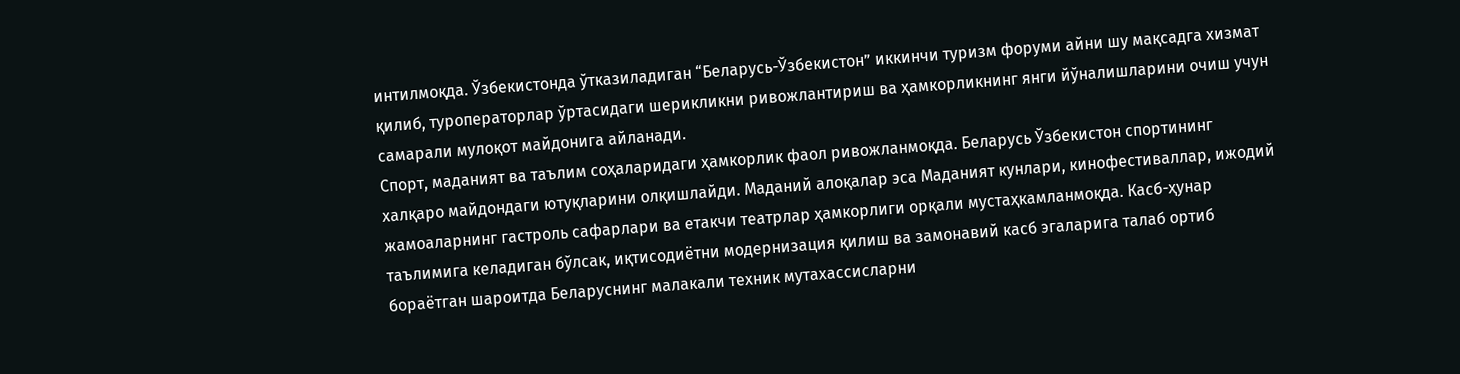интилмоқда. Ўзбекистонда ўтказиладиган “Беларусь-Ўзбекистон” иккинчи туризм форуми айни шу мақсадга хизмат қилиб, туроператорлар ўртасидаги шерикликни ривожлантириш ва ҳамкорликнинг янги йўналишларини очиш учун самарали мулоқот майдонига айланади.
Спорт, маданият ва таълим соҳаларидаги ҳамкорлик фаол ривожланмоқда. Беларусь Ўзбекистон спортининг халқаро майдондаги ютуқларини олқишлайди. Маданий алоқалар эса Маданият кунлари, кинофестиваллар, ижодий жамоаларнинг гастроль сафарлари ва етакчи театрлар ҳамкорлиги орқали мустаҳкамланмоқда. Касб-ҳунар таълимига келадиган бўлсак, иқтисодиётни модернизация қилиш ва замонавий касб эгаларига талаб ортиб бораётган шароитда Беларуснинг малакали техник мутахассисларни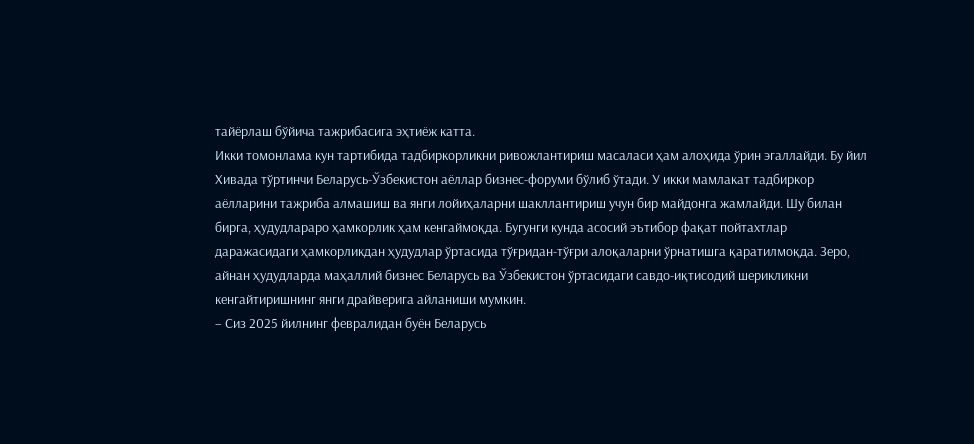тайёрлаш бўйича тажрибасига эҳтиёж катта.
Икки томонлама кун тартибида тадбиркорликни ривожлантириш масаласи ҳам алоҳида ўрин эгаллайди. Бу йил Хивада тўртинчи Беларусь-Ўзбекистон аёллар бизнес-форуми бўлиб ўтади. У икки мамлакат тадбиркор аёлларини тажриба алмашиш ва янги лойиҳаларни шакллантириш учун бир майдонга жамлайди. Шу билан бирга, ҳудудлараро ҳамкорлик ҳам кенгаймоқда. Бугунги кунда асосий эътибор фақат пойтахтлар даражасидаги ҳамкорликдан ҳудудлар ўртасида тўғридан-тўғри алоқаларни ўрнатишга қаратилмоқда. Зеро, айнан ҳудудларда маҳаллий бизнес Беларусь ва Ўзбекистон ўртасидаги савдо-иқтисодий шерикликни кенгайтиришнинг янги драйверига айланиши мумкин.
– Сиз 2025 йилнинг февралидан буён Беларусь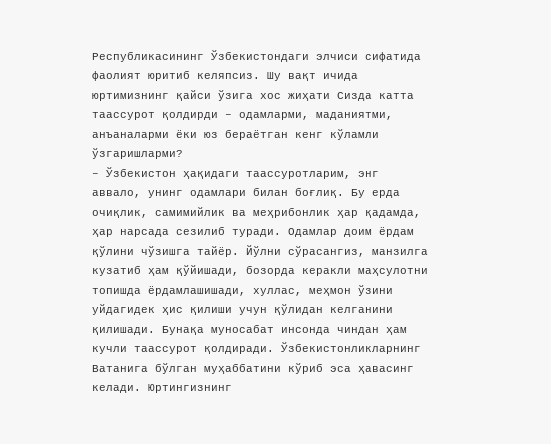Республикасининг Ўзбекистондаги элчиси сифатида фаолият юритиб келяпсиз. Шу вақт ичида юртимизнинг қайси ўзига хос жиҳати Сизда катта таассурот қолдирди – одамларми, маданиятми, анъаналарми ёки юз бераётган кенг кўламли ўзгаришларми?
– Ўзбекистон ҳақидаги таассуротларим, энг аввало, унинг одамлари билан боғлиқ. Бу ерда очиқлик, самимийлик ва меҳрибонлик ҳар қадамда, ҳар нарсада сезилиб туради. Одамлар доим ёрдам қўлини чўзишга тайёр. Йўлни сўрасангиз, манзилга кузатиб ҳам қўйишади, бозорда керакли маҳсулотни топишда ёрдамлашишади, хуллас, меҳмон ўзини уйдагидек ҳис қилиши учун қўлидан келганини қилишади. Бунақа муносабат инсонда чиндан ҳам кучли таассурот қолдиради. Ўзбекистонликларнинг Ватанига бўлган муҳаббатини кўриб эса ҳавасинг келади. Юртингизнинг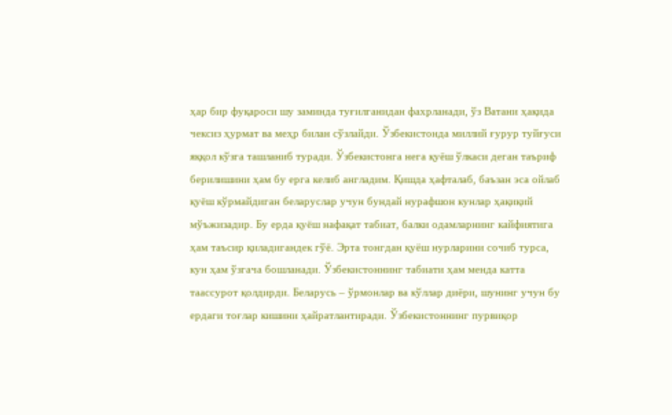ҳар бир фуқароси шу заминда туғилганидан фахрланади, ўз Ватани ҳақида чексиз ҳурмат ва меҳр билан сўзлайди. Ўзбекистонда миллий ғурур туйғуси яққол кўзга ташланиб туради. Ўзбекистонга нега қуёш ўлкаси деган таъриф берилишини ҳам бу ерга келиб англадим. Қишда ҳафталаб, баъзан эса ойлаб қуёш кўрмайдиган беларуслар учун бундай нурафшон кунлар ҳақиқий мўъжизадир. Бу ерда қуёш нафақат табиат, балки одамларнинг кайфиятига ҳам таъсир қиладигандек гўё. Эрта тонгдан қуёш нурларини сочиб турса, кун ҳам ўзгача бошланади. Ўзбекистоннинг табиати ҳам менда катта таассурот қолдирди. Беларусь – ўрмонлар ва кўллар диёри, шунинг учун бу ердаги тоғлар кишини ҳайратлантиради. Ўзбекистоннинг пурвиқор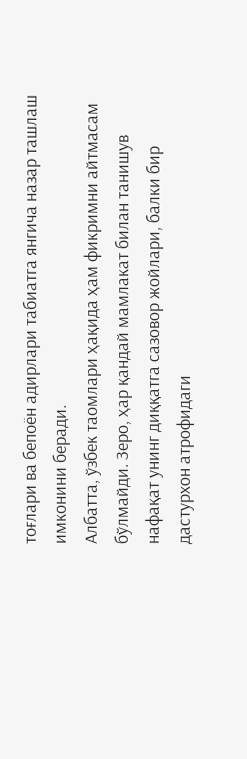тоғлари ва бепоён адирлари табиатга янгича назар ташлаш имконини беради.
Албатта, ўзбек таомлари ҳақида ҳам фикримни айтмасам бўлмайди. Зеро, ҳар қандай мамлакат билан танишув нафақат унинг диққатга сазовор жойлари, балки бир дастурхон атрофидаги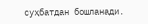суҳбатдан бошланади.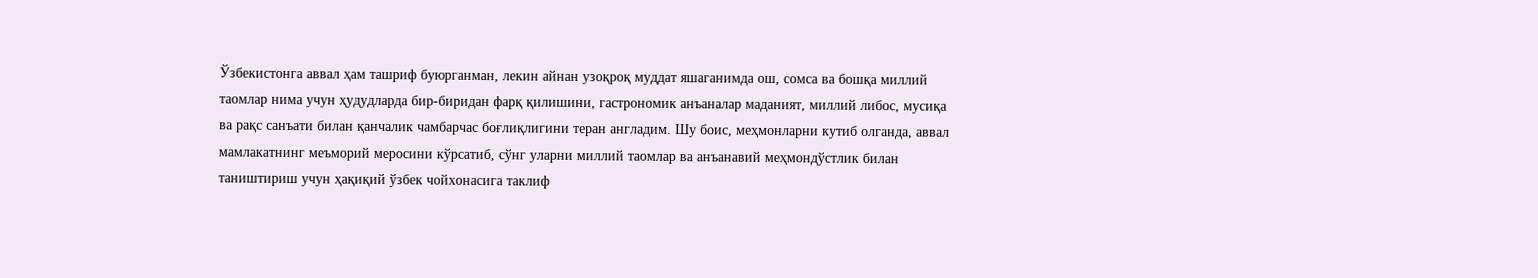Ўзбекистонга аввал ҳам ташриф буюрганман, лекин айнан узоқроқ муддат яшаганимда ош, сомса ва бошқа миллий таомлар нима учун ҳудудларда бир-биридан фарқ қилишини, гастрономик анъаналар маданият, миллий либос, мусиқа ва рақс санъати билан қанчалик чамбарчас боғлиқлигини теран англадим. Шу боис, меҳмонларни кутиб олганда, аввал мамлакатнинг меъморий меросини кўрсатиб, сўнг уларни миллий таомлар ва анъанавий меҳмондўстлик билан таништириш учун ҳақиқий ўзбек чойхонасига таклиф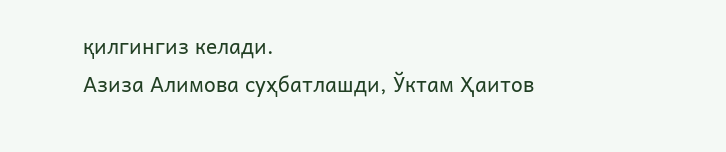қилгингиз келади.
Азиза Алимова суҳбатлашди, Ўктам Ҳаитов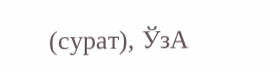(сурат), ЎзА